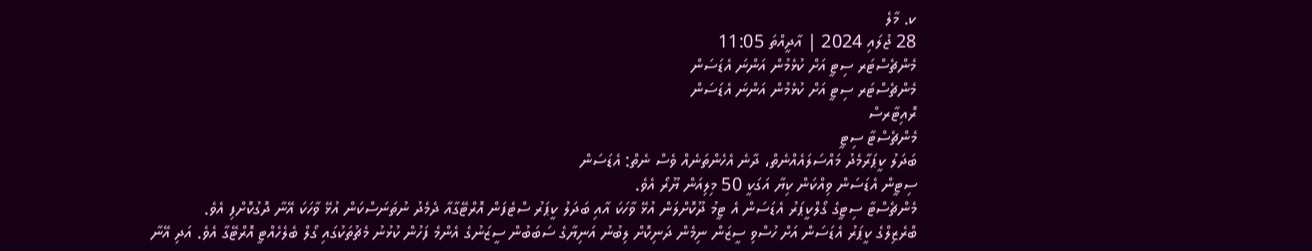ކ. މާލެ
28 ޖުލައި 2024 | އާދީއްތަ 11:05
މެންޗެސްޓަރ ސިޓީ އަށް ކުޅެމުން އަންނަ އެޑަސަން
މެންޗެސްޓަރ ސިޓީ އަށް ކުޅެމުން އަންނަ އެޑަސަން
ރޮއިޓާރސް
މެންޗެސްޓާ ސިޓީ
ބަދަލު ކީޕަރާމެދު މައްސަލައެއްނެތް، ދާނެ އެހެންތަނެއް ވެސް ނެތް: އެޑަސަން
ސިޓީން އެޑަސަން ވިއްކަން ކިޔާ އަގަކީ 50 މިލިއަން ޔޫރޯ އެވެ.
މެންޗެސްޓާ ސިޓީގެ ގޯލްކީޕަރު އެޑަސަން އެ ޓީމު ދޫކޮށްލަން އުޅޭ ވާހަކަ އާއި ބަދަލު ކީޕަރު ސްޓެފަން އޮރްޓޭގާއާ ދެމެދު ނުތަނަސްކަން އުޅޭ ވާހަކަ އޭނާ ދޮގުކޮށްފި އެވެ.
ބްރެޒިލްގެ ކީޕަރު އެޑަސަން އަށް ހުސްވި ސީޒަން ނިމެން ދަނިކޮށް ލިބުނު އަނިޔާގެ ސަބަބުން ސީޒަނުގެ އެންމެ ފަހުން ކުޅުނު މެޗުތަކުގައި ގޯލް ބެލެހެއްޓީ އޮރްޓޭގާ އެވެ. އަދި އޭނާ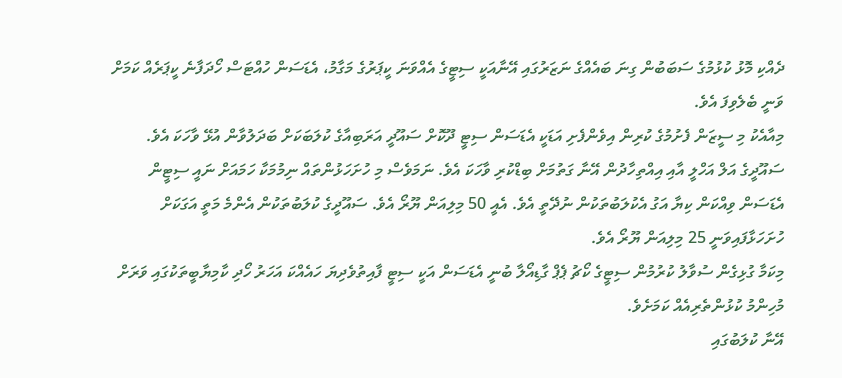ދެއްކި މޮޅު ކުޅުމުގެ ސަބަބުން ގިނަ ބައެއްގެ ނަޒަރުގައި އޭނާއަކީ ސިޓީގެ އެއްވަނަ ކީޕަރުގެ މަގާމު، އެޑަސަން ހުއްޓަސް ހޯދަފާނެ ކީޕަރެއް ކަމަށް ވަނީ ބެލެވިފަ އެވެ.
މިއާއެކު މި ސީޒަން ފެށުމުގެ ކުރިން އިވެންފެށި އަޑަކީ އެޑަސަން ސިޓީ ދޫކޮށް ސައޫދީ އަރަބިއާގެ ކުލަބަކަށް ބަދަލުވާން އުޅޭ ވާހަކަ އެވެ. ސައޫދީގެ އަލް އަހްލީ އާއި އިއްތިހާދުން އޭނާ ގަތުމަށް ބިޑްކުރި ވާހަކަ އެވެ. ނަމަވެސް މި ހުށަހަޅުންތައް ނިމުމަކާ ހަމައަށް ނައީ ސިޓީން އެޑަސަން ވިއްކަން ކިޔާ އަގު އެކުލަބުތަކުން ނުދޭތީ އެވެ. އެއީ 50 މިލިއަން ޔޫރޯ އެވެ. ސައޫދީގެ ކުލަބުތަކުން އެންމެ މަތީ އަގަކަށް ހުށަހަޅާފައިވަނީ 25 މިލިއަން ޔޫރޯ އެވެ.
މިކަމާ ގުޅިގެން ސުވާލު ކުރުމުން ސިޓީގެ ކޯޗު ޕެޕް ގާޑިއޯލާ ބުނީ އެޑަސަން އަކީ ސިޓީ ފާއިތުވެދިޔަ ހައެއްކަ އަހަރު ހޯދި ކާމިޔާބީތަކުގައި ވަރަށް މުހިންމު ކުޅުންތެރިއެއް ކަމަށެވެ.
އޭނާ ކުލަބުގައި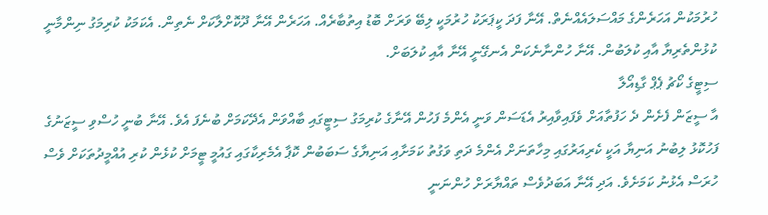ހުރުމަކުން އަހަރެންގެ މައްސަލައެއްނެތް. އޭނާ ފަދަ ކީޕަރަކު ހުރުމަކީ ލިބޭ ވަރަށް ބޮޑު އިތުބާރެއް. އަހަރެން އޭނާ ދޫކޮށްލާކަށް ނެތިން. އެކަމަކު ކުރިމަގު ނިންމާނީ ކުޅުންތެރިޔާ އާއި ކުލަބުން. އޭނާ ހުންނާނެކަން އެނގޭނީ އޭނާ އާއި ކުލަބަށް.
ސިޓީގެ ކޯޗު ޕެޕް ގާޑިއޯލާ
އާ ސީޒަން ފެށެން ދެ ހަފުތާއަށް ވެފައިވާއިރު އެޑަސަން ވަނީ އެންމެ ފަހުން އޭނާގެ ކުރިމަގު ސިޓީގައި ބާއްވަން އެދޭކަމަށް ބުނެފަ އެވެ. އޭނާ ބުނީ ހުސްވި ސީޒަނުގެ ފަހުކޮޅު ލިބުނު އަނިޔާ އަކީ ކެރިއަރުގައި މިހާތަނަށް އެންމެ ދަތި ވަގުތު ކަމަށާއި އަނިޔާގެ ސަބަބުން ކޮޕާ އެމެރިކާގައި ގައުމީ ޓީމަށް ކުޅެން ކުރި އުއްމީދުތަކަށް ވެސް ހުރަސް އެޅުނު ކަމަށެވެ. އަދި އޭނާ އަބަދުވެސް ތައްޔާރަށް ހުންނަނީ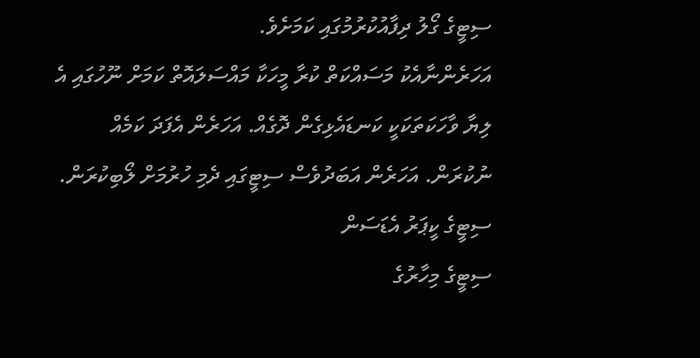ސިޓީގެ ގޯލު ދިފާއުކުރުމުގައި ކަމަށެވެ.
އަހަރެންނާއެކު މަސައްކަތް ކުރާ މީހަކާ މައްސަލައޮތް ކަމަށް ނޫހުގައި އެ ލިޔާ ވާހަކަތަކަކީ ކަނޑައެޅިގެން ދޮގެއް. އަހަރެން އެފަދަ ކަމެއް ނުކުރަން. އަހަރެން އަބަދުވެސް ސިޓީގައި ދެމި ހުރުމަށް ލޯބިކުރަން.
ސިޓީގެ ކީޕަރު އެޑަސަން
ސިޓީގެ މިހާރުގެ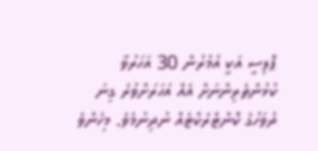ޕޮލިސީ އަކީ އުމުރުން 30 އަހަރުވާ ކުޅުންތެރިންނަށް އެއް އަހަރަށްވުރެ ގިނަ ދުވަހުގެ ކޮންޓްރެކްޓެއް ނުދިނުމެވެ. މިހެންވެ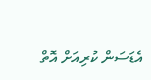އެޑަސަން ކުރިއަށް އޮތް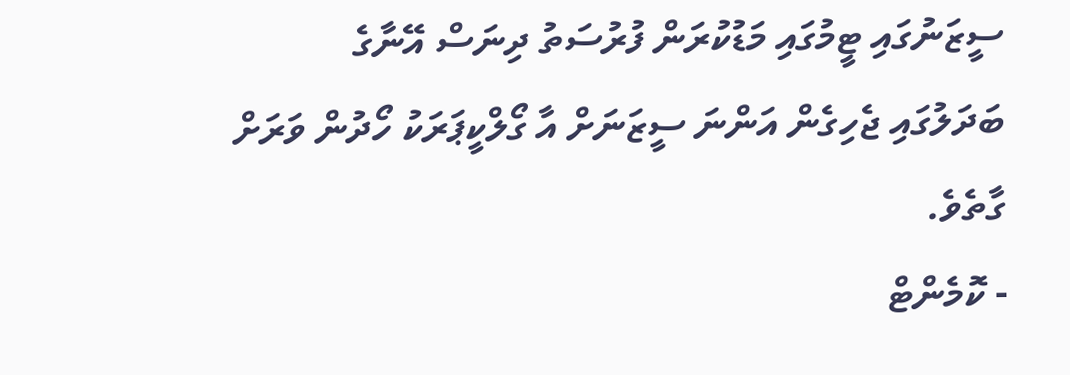ސީޒަނުގައި ޓީމުގައި މަޑުކުރަން ފުރުސަތު ދިނަސް އޭނާގެ ބަދަލުގައި ޖެހިގެން އަންނަ ސީޒަނަށް އާ ގޯލްކީޕަރަކު ހޯދުން ވަރަށް ގާތެވެ.
- ކޮމެންޓް